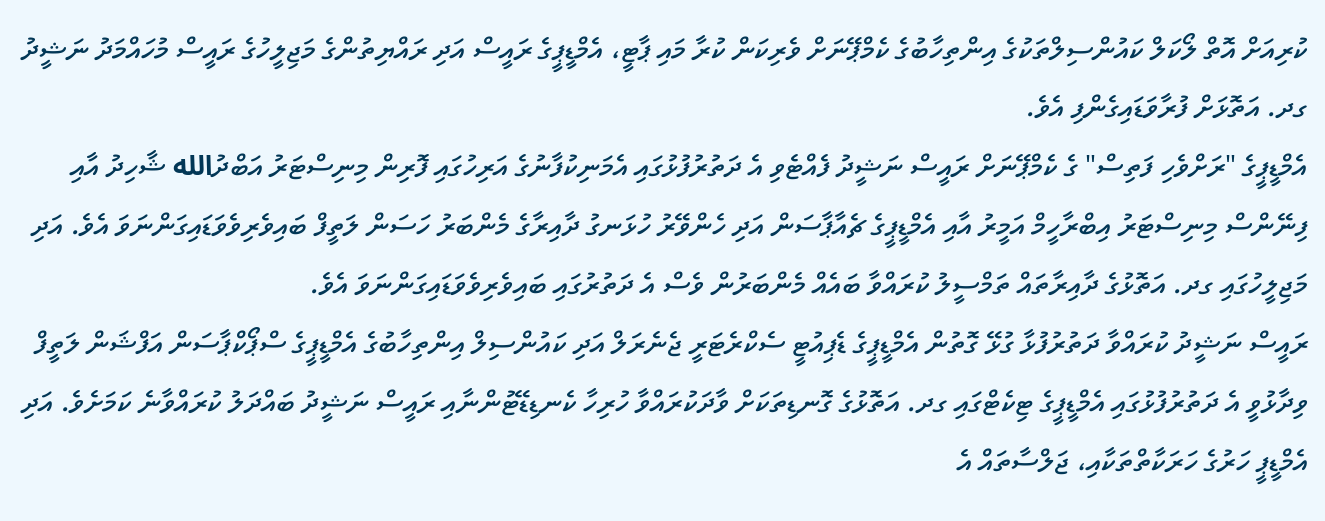ކުރިއަށް އޮތް ލޯކަލް ކައުންސިލްތަކުގެ އިންތިހާބުގެ ކެމްޕޭނަށް ވެރިކަން ކުރާ މައި ޕާޓީ، އެމްޑީޕީގެ ރައީސް އަދި ރައްޔިތުންގެ މަޖިލީހުގެ ރައީސް މުހައްމަދު ނަޝީދު ގދ. އަތޮޅަށް ފުރާވަޑައިގެންފި އެވެ.
އެމްޑީޕީގެ "ރަށްވެހި ފަތިސް" ގެ ކެމްޕޭނަށް ރައީސް ނަޝީދު ފެއްޓެވި އެ ދަތުރުފުޅުގައި އެމަނިކުފާނުގެ އަރިހުގައި ފޮރިން މިނިސްޓަރު އަބްދުالله ޝާހިދު އާއި ފިނޭންސް މިނިސްޓަރު އިބްރާހީމް އަމީރު އާއި އެމްޑީޕީގެ ޗެއާޕާސަން އަދި ހެންވޭރު ހުޅަނގު ދާއިރާގެ މެންބަރު ހަސަން ލަތީފް ބައިވެރިވެވަޑައިގަންނަވަ އެވެ. އަދި މަޖިލީހުގައި ގދ. އަތޮޅުގެ ދާއިރާތައް ތަމްސީލު ކުރައްވާ ބައެއް މެންބަރުން ވެސް އެ ދަތުރުގައި ބައިވެރިވެވަޑައިގަންނަވަ އެވެ.
ރައީސް ނަޝީދު ކުރައްވާ ދަތުރުފުޅާ ގުޅޭ ގޮތުން އެމްޑީޕީގެ ޑެޕިއުޓީ ސެކްރެޓަރީ ޖެނެރަލް އަދި ކައުންސިލް އިންތިހާބުގެ އެމްޑީޕީގެ ސްޕޯކްޕާސަން އަފްޝަން ލަތީފް ވިދާޅުވީ އެ ދަތުރުފުޅުގައި އެމްޑީޕީގެ ޓިކެޓްގައި ގދ. އަތޮޅުގެ ގޮނޑިތަކަށް ވާދަކުރައްވާ ހުރިހާ ކެނޑިޑޭޓުންނާއި ރައީސް ނަޝީދު ބައްދަލު ކުރައްވާނެ ކަމަށެވެ. އަދި އެމްޑީޕީ ހަރުގެ ހަރަކާތްތަކާއި، ޖަލްސާތައް އެ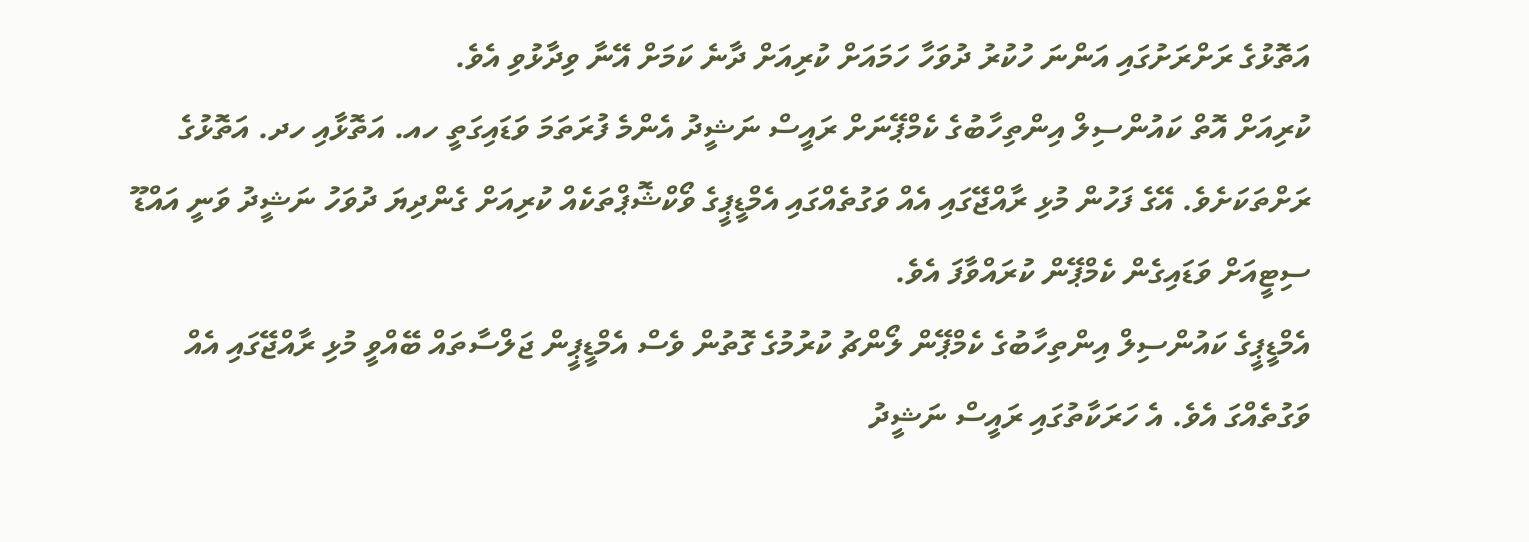އަތޮޅުގެ ރަށްރަށުގައި އަންނަ ހުކުރު ދުވަހާ ހަމައަށް ކުރިއަށް ދާނެ ކަމަށް އޭނާ ވިދާޅުވި އެވެ.
ކުރިއަށް އޮތް ކައުންސިލް އިންތިހާބުގެ ކެމްޕޭނަށް ރައީސް ނަޝީދު އެންމެ ފުރަތަމަ ވަޑައިގަތީ ހއ. އަތޮޅާއި ހދ. އަތޮޅުގެ ރަށްތަކަށެވެ. އޭގެ ފަހުން މުޅި ރާއްޖޭގައި އެއް ވަގުތެއްގައި އެމްޑީޕީގެ ވޯކްޝޮޕްތަކެއް ކުރިއަށް ގެންދިޔަ ދުވަހު ނަޝީދު ވަނީ އައްޑޫ ސިޓީއަށް ވަޑައިގެން ކެމްޕޭން ކުރައްވާފަ އެވެ.
އެމްޑީޕީގެ ކައުންސިލް އިންތިހާބުގެ ކެމްޕޭން ލޯންޗު ކުރުމުގެ ގޮތުން ވެސް އެމްޑީޕީން ޖަލްސާތައް ބޭއްވީ މުޅި ރާއްޖޭގައި އެއް ވަގުތެއްގަ އެވެ. އެ ހަރަކާތުގައި ރައީސް ނަޝީދު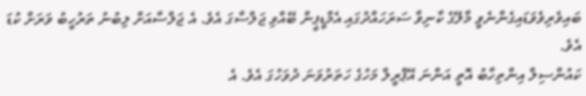ބައިވެރިވެވަޑައިގެންނެވީ މާލޭގެ ކާނިވާ ސަރަހައްދުގައި އެމްޑީޕީން ބޭއްވި ޖަލްސާގަ އެވެ. އެ ޖަލްސާއަށް ލިބުނު ތަރުހީބު ވަރަށް ކުޑަ އެވެ.
ކައުންސިލް އިންތިހާބު އޮތީ އަންނަ އޭޕްރީލް މަހުގެ ހަތަރުވަނަ ދުވަހުގަ އެވެ. އެ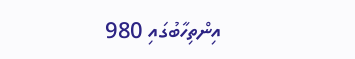އިންތިހާބުގައި 980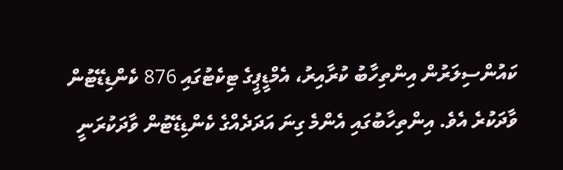ކައުންސިލަރުން އިންތިހާބު ކުރާއިރު، އެމްޑީޕީގެ ޓިކެޓުގައި 876 ކެންޑިޑޭޓުން ވާދަކުރެ އެވެ. އިންތިހާބުގައި އެންމެ ގިނަ އަދަދެއްގެ ކެންޑިޑޭޓުން ވާދަކުރަނީ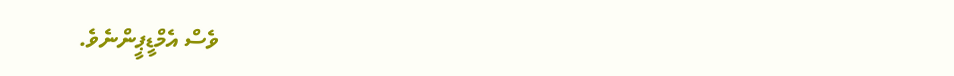ވެސް އެމްޑީޕީންނެވެ.